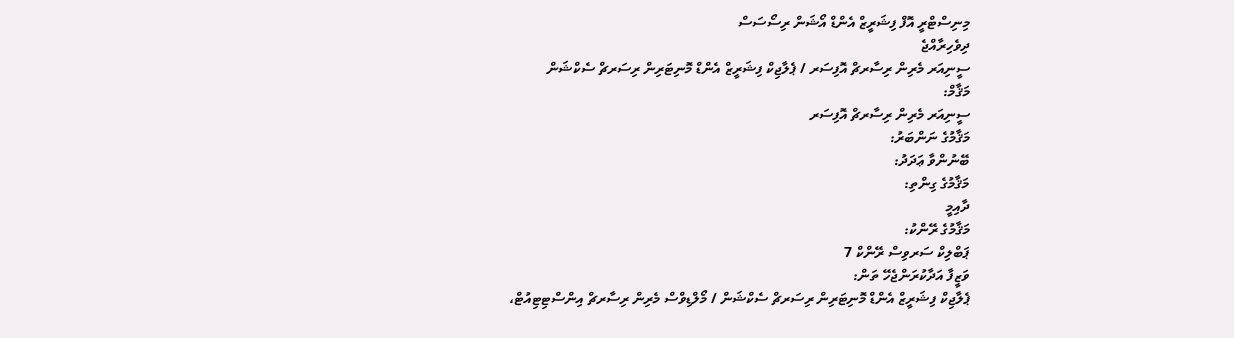މިނިސްޓްރީ އޮފް ފިޝަރީޒް އެންޑް އޯޝަން ރިސޯސަސް
ދިވެހިރާއްޖެ
ސީނިއަރ މެރިން ރިސާރޗް އޮފިސަރ / ޕެލާޖިކް ފިޝަރީޒް އެންޑް މޮނިޓަރިން ރިސަރޗް ސެކްޝަން
މަޤާމް:
ސީނިއަރ މެރިން ރިސާރޗް އޮފިސަރ
މަޤާމުގެ ނަންބަރު:
ބޭނުންވާ ޢަދަދު:
މަޤާމުގެ ގިންތި:
ދާއިމީ
މަޤާމުގެ ރޭންކު:
ޕަބްލިކް ސަރވިސް ރޭންކް 7
ވަޒީފާ އަދާކުރަންޖެހޭ ތަން:
ޕެލާޖިކް ފިޝަރީޒް އެންޑް މޮނިޓަރިން ރިސަރޗް ސެކްޝަން / މޯލްޑިވްސް މެރިން ރިސާރޗް އިންސްޓިޓިއުޓް،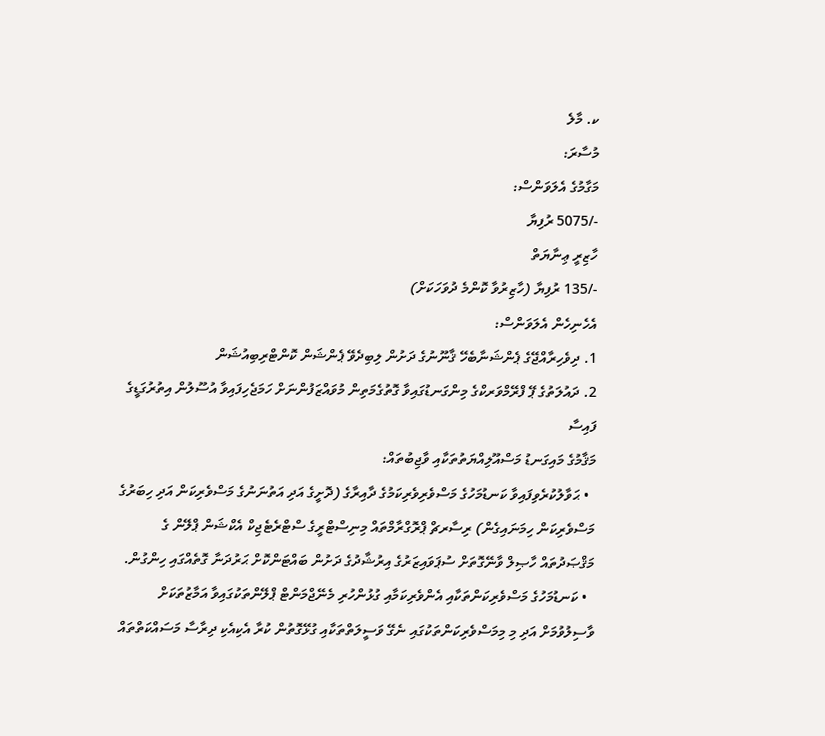ކ. މާލެ
މުސާރަ:
މަގާމުގެ އެލަވަންސް:
-/5075 ރުފިޔާ
ހާޒިރީ ޢިނާޔަތް
-/135 ރުފިޔާ (ހާޒިރުވާ ކޮންމެ ދުވަހަކަށް)
އެހެނިހެން އެލަވަންސް:
1. ދިވެހިރާއްޖޭގެ ޕެންޝަނާބެހޭ ޤާނޫނުގެ ދަށުން ލިބިދެވޭ ޕެންޝަން ކޮންޓްރިބިއުޝަން
2. ދައުލަތުގެ ޕޭ ފްރޭމްވަރކްގެ މިންގަނޑުގައިވާ ގޮތުގެމަތިން މުވައްޒަފުންނަށް ހަމަޖެހިފައިވާ އުސޫލުން އިތުރުގަޑީގެ ފައިސާ
މަޤާމުގެ މައިގަނޑު މަސްއޫލިއްޔަތުތަކާއި ވާޖިބުތައް:
  • ޙަވާލުކުރެވިފައިވާ ކަނޑުމަހުގެ މަސްވެރިވެރިކަމުގެ ދާއިރާގެ (ދޮށީގެ އަދި އަތުނަނުގެ މަސްވެރިކަން އަދި ހިބަރުގެ މަސްވެރިކަން ހިމަނައިގެން) ރިސާރޗް ޕްރޮގްރާމްތައް މިނިސްޓްރީގެ ސްޓްރެޓެޖިކް އެކްޝަން ޕްލޭން ގެ މަޤްޞަދުތައް ހާޞިލް ވާނޭގޮތަށް ސުޕަވައިޒަރުގެ އިރުޝާދުގެ ދަށުން ބައްޓަންކޮށް ޙަރުދަނާ ގޮތެއްގައި ހިންގުން.
  • ކަނޑުމަހުގެ މަސްވެރިކަންތަކާއި އެންވެރިކަމާއި ގުޅުންހުރި މެނޭޖްމަންޓް ޕްލޭންތަކުގައިވާ އަމާޒުތަކަށް ވާސިލުވުމަށް އަދި މި މިމަސްވެރިކަންތަކުގައި ނެގޭ ވަސީލަތްތަކާއި ގުޅޭގޮތުން ކުރާ އެކިއެކި ދިރާސާ މަސައްކަތްތައް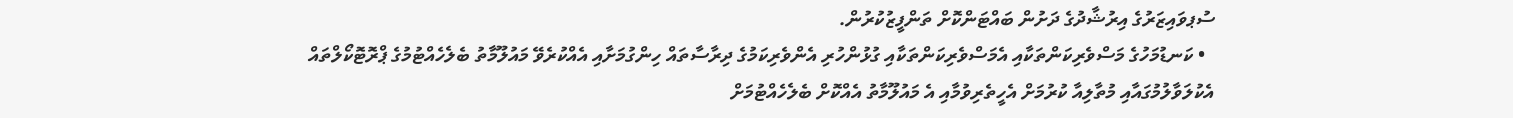ސުޕވައިޒަރުގެ އިރުޝާދުގެ ދަށުން ބައްޓަންކޮށް ތަންފީޒުކުރުން.
  • ކަނޑުމަހުގެ މަސްވެރިކަންތަކާއި އެމަސްވެރިކަންތަކާއި ގުޅުންހުރި އެންވެރިކަމުގެ ދިރާސާތައް ހިންގުމަށާއި އެއްކުރެވޭ މައުލޫމާތު ބެލެހެއްޓުމުގެ ޕްރޮޓޮކޯލްތައް އެކުލަވާލުމުގައާއި މުތާލިއާ ކުރުމަށް އެހީތެރިވުމާއި އެ މައުލޫމާތު އެއްކޮށް ބެލެހެއްޓުމަށް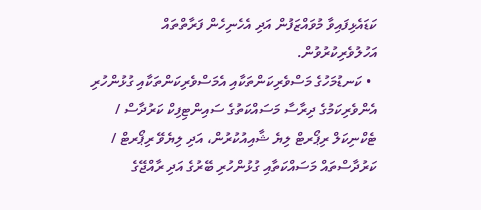ކަޑައެޅިފައިވާ މުވައްޒަފުން އަދި އެހެނިހެން ފަރާތްތައް އަހުލުވެރިކުރުވުން.
  • ކަނޑުމަހުގެ މަސްވެރިކަންތަކާއި އެމަސްވެރިކަންތަކާއި ގުޅުންހުރި އެންވެރިކަމުގެ ދިރާސާ މަސައްކަތުގެ ސައިންޓިފިކް ކަރުދާސް / ޓެކްނިކަލް ރިޕޯރޓް ލިޔެ ޝާއިއުކުރުން، އަދި ލިޔެވޭ ރިޕޯރޓް / ކަރުދާސްތައް މަސައްކަތާއި ގުޅުންހުރި ބޭރުގެ އަދި ރާއްޖޭގެ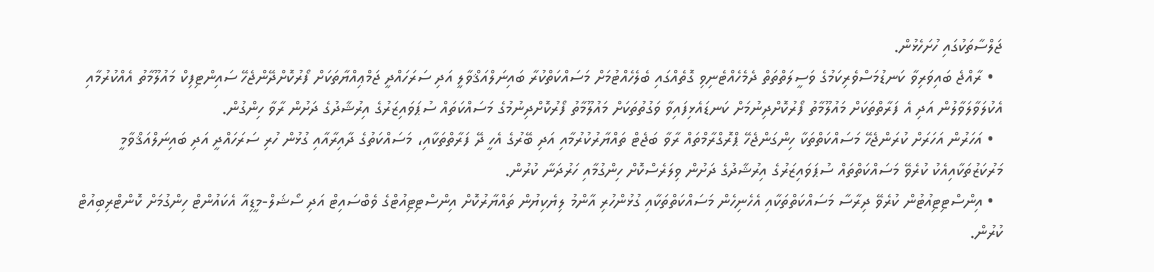ޖަލްސާތަކުގައި ހުށަހެޅުން.
  • ރާއްޖެ ބައިވަރިވާ ކަނޑުމަސްވެރިކަމުގެ ވަސީލަތްތަތް ދެމެހެއްޓެނިވި ގޮތެއްގައި ބެލެހެއްޓުމަށް މަސައްކަތްކުރާ ބައިނަލްއަޤްވާލީ އަދި ސަރަހައްދީ ޖަމްޢިއްޔާތަކަށް ފޯރުކޮށްދޭންޖެހޭ ސައިންޓިފިކް މައުލޫމާތު އެއްކުރުމާއި އެކުލަވާލަވާލުން އަދި އެ ފަރާތްތަކަށް މައުލޫމާތު ފޯރުކޮށްދިނުމަށް ކަނޑައެޅިފައިވާ ވަގުތުތަކަށް މައުލޫމާތު ފޯރުކޮށްދިނުމުގެ މަސައްކަތައް ސުޕަވައިޒަރުގެ އިރުޝާދުގެ ދަށުން ރާވާ ހިންގުން.
  • އަހަރުން އަހަރަށް ކުރަންޖެހޭ މަސައްކަތްތަކާ ހިންގަންޖެހޭ ޕްރޮގްރާމްތައް ރާވާ ބަޖެޓް ތައްޔާރުކުރުމާއި އަދި ބޭރުގެ އެހީ ދޭ ފަރާތްތަކާއި، މަސައްކަތުގެ ދާއިރާއާއި ގުޅުން ހުރި ސަރަހައްދީ އަދި ބައިނަލްއަޤްވާމީ މަރުކަޒުތަކާއިއެކު ކުރެވޭ މަސައްކަތްތައް ސުޕަވައިޒަރުގެ އިރުޝާދުގެ ދަށުން ވިލަރެސްކޮށް ހިންގުމާއި ހަރުދަނާ ކުރުން.
  • އިންސްޓިޓިއުޓުން ކުރެވޭ ދިރާސާ މަސައްކަތްތަކާއި އެހެނިހެން މަސައްކަތްތަކާއި ގުޅުންހުރި އާންމު ލިޔެކިޔުން ތައްޔާރުކޮށް އިންސްޓިޓިއުޓްގެ ވެބްސައިޓް އަދި ސޯޝަލް-މީޑިއާ އެކައުންޓް ހިންގުމަށް ކޮންޓްރިބިއުޓް ކުރުން.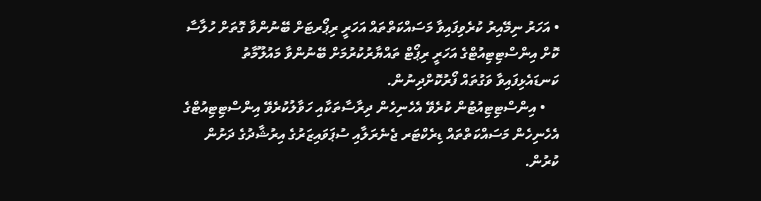• އަހަރު ނިމޭއިރު ކުރެވިފައިވާ މަސައްކަތްތައް އަހަރީ ރިޕޯރޓަށް ބޭނުންވާ ގޮތަށް ހުލާސާ ކޮށް އިންސްޓިޓިއުޓްގެ އަހަރީ ރިޕޯޓް ތައްޔާރުކުރުމަށް ބޭނުންވާ މައުލޫމާތު ކަނޑައެޅިފައިވާ ވަގުތައް ފޯރުކޮށްދިނުން.
    • އިންސްޓިޓިއުޓުން ކުރެވޭ އެހެނިހެން ދިރާސާތަކާއި ހަވާލުކުރެވޭ އިންސްޓިޓިއުޓްގެ އެހެނިހެން މަސައްކަތްތައް ޑިރެކްޓަރ ޖެނެރަލާއި ސުޕަވައިޒަރުގެ އިރުޝާދުގެ ދަށުން ކުރުން.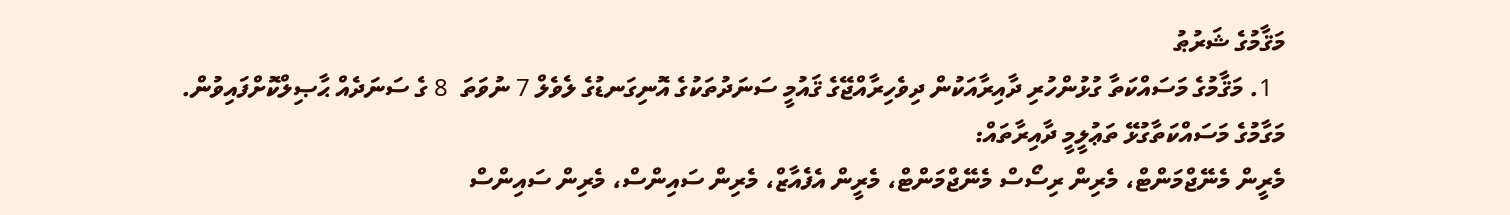މަޤާމުގެ ޝަރުޠު
  1. މަޤާމުގެ މަސައްކަތާ ގުޅުންހުރި ދާއިރާއަކުން ދިވެހިރާއްޖޭގެ ޤައުމީ ސަނަދުތަކުގެ އޮނިގަނޑުގެ ލެވެލް 7 ނުވަތަ  8 ގެ ސަނަދެއް ޙާޞިލްކޮށްފައިވުން.
މަގާމުގެ މަސައްކަތާގުޅޭ ތަޢުލީމީ ދާއިރާތައް:
މެރީން މެނޭޖްމަންޓް، މެރިން ރިސޯސް މެނޭޖްމަންޓް، މެރީން އެފެއާޒް، މެރިން ސައިންސް، މެރިން ސައިންސް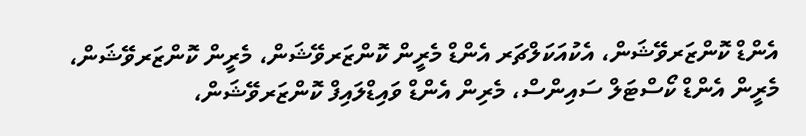އެންޑް ކޮންޒަރވޭޝަން، އެކުއަކަލްޗަރ އެންޑް މެރީން ކޮންޒަރވޭޝަން، މެރީން ކޮންޒަރވޭޝަން، މެރީން އެންޑް ކޯސްޓަލް ސައިންސް، މެރިން އެންޑް ވައިޑްލައިފް ކޮންޒަރވޭޝަން،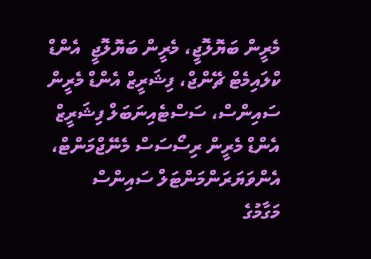މެރީން ބަޔޮލޮޖީ، މެރީން ބަޔޮލޮޖީ  އެންޑް ކްލައިމެޓް ޗޭންޖް، ފިޝަރީޒް އެންޑް މެރީން ސައިންސް، ސަސްޓެއިނަބަލް ފިޝަރީޒް އެންޑް މެރީން ރިސޯސަސް މެނޭޖްމަންޓް، އެންވަޔަރަންމަންޓަލް ސައިންސް
މަގާމުގެ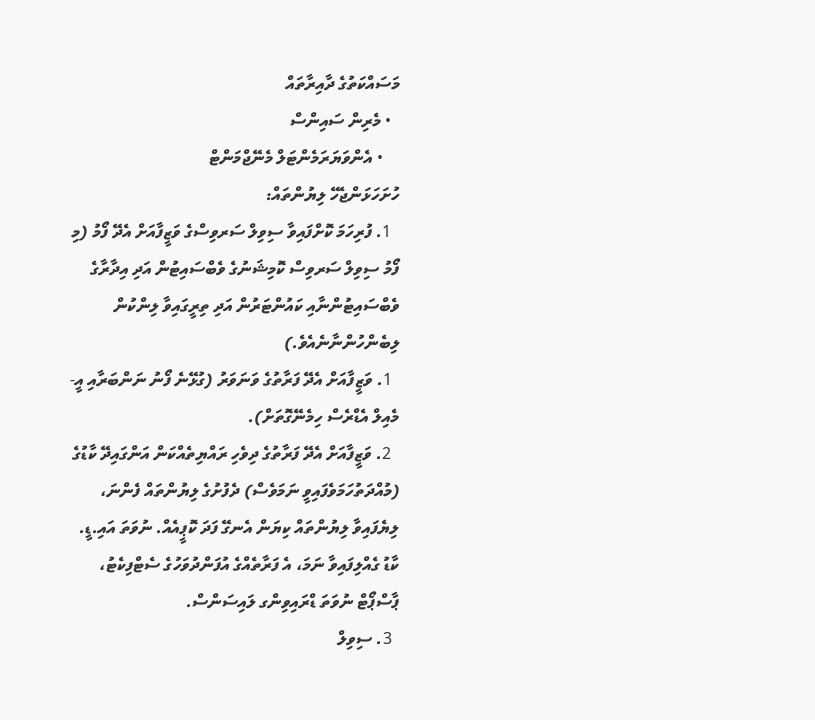މަސައްކަތުގެ ދާއިރާތައް
  • މެރިން ސައިންސް
    • އެންވަޔަރަމެންޓަލް މެނޭޖްމަންޓް
ހުށަހަޅަންޖެހޭ ލިޔުންތައް:
  1. ފުރިހަމަ ކޮށްފައިވާ ސިވިލް ސަރވިސްގެ ވަޒީފާއަށް އެދޭ ފޯމު (މި ފޯމު ސިވިލް ސަރވިސް ކޮމިޝަނުގެ ވެބްސައިޓުން އަދި އިދާރާގެ ވެބްސައިޓުންނާއި ކައުންޓަރުން އަދި ތިރީގައިވާ ލިންކުން ލިބެންހުންނާނެއެވެ.)
  1. ވަޒީފާއަށް އެދޭ ފަރާތުގެ ވަނަވަރު (ގުޅޭނެ ފޯނު ނަންބަރާއި އީ-މެއިލް އެޑްރެސް ހިމެނޭގޮތަށް).
  2. ވަޒީފާއަށް އެދޭ ފަރާތުގެ ދިވެހި ރައްޔިތެއްކަން އަންގައިދޭ ކާޑުގެ (މުއްދަތުހަމަވެފައިވީ ނަމަވެސް) ދެފުށުގެ ލިޔުންތައް ފެންނަ، ލިޔެފައިވާ ލިޔުންތައް ކިޔަން އެނގޭ ފަދަ ކޮޕީއެއް. ނުވަތަ އައި.ޑީ. ކާޑު ގެއްލިފައިވާ ނަމަ، އެ ފަރާތެއްގެ އުފަންދުވަހުގެ ސެޓްފިކެޓު، ޕާސްޕޯޓް ނުވަތަ ޑްރައިވިންގ ލައިސަންސް.
  3. ސިވިލް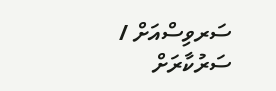ސަރވިސްއަށް / ސަރުކާރަށް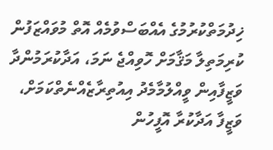ޚިދުމަތްކުރުމުގެ އެއްބަސްވުމެއް އޮތް މުވައްޒަފުން ކުރިމަތިލާ މަޤާމަށް ހޮވިއްޖެ ނަމަ، އަދާކުރަމުންދާ ވަޒީފާއިން ވީއްލުމާމެދު އިއުތިރާޒެއްނެތްކަމަށް، ވަޒީފާ އަދާކުރާ އޮފީހުން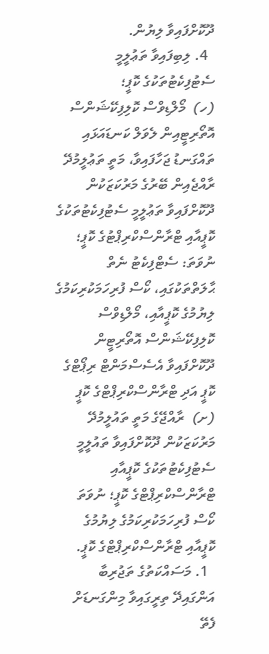ދޫކޮށްފައިވާ ލިޔުން.
  4. ލިބިފައިވާ ތަޢުލީމީ ސެޓުފިކެޓުތަކުގެ ކޮޕީ؛
(ހ)  މޯލްޑިވްސް ކޮލިފިކޭޝަންސް އޮތޯރިޓީއިން ލެވަލް ކަނޑައަޅައި ތައްގަނޑު ޖަހާފައިވާ، މަތީ ތަޢުލީމުދޭ ރާއްޖެއިން ބޭރުގެ މަރުކަޒަކުން ދޫކޮށްފައިވާ ތަޢުލީމީ ސެޓުފިކެޓުތަކުގެ ކޮޕީއާއި ޓްރާންސްކްރިޕްޓުގެ ކޮޕީ؛ ނުވަތަ: ސެޓްފިކެޓު ނެތް ޙާލަތްތަކުގައި، ކޯސް ފުރިހަމަކުރިކަމުގެ ލިޔުމުގެ ކޮޕީއާއި، މޯލްޑިވްސް ކޮލިފިކޭޝަންސް އޮތޯރިޓީން ދޫކޮށްފައިވާ އެސެސްމަންޓް ރިޕޯޓްގެ ކޮޕީ އަދި ޓްރާންސްކްރިޕްޓްގެ ކޮޕީ
(ށ)  ރާއްޖޭގެ މަތީ ތައުލީމުދޭ މަރުކަޒަކުން ދޫކޮށްފައިވާ ތައުލީމީ ސެޓުފިކެޓުތަކުގެ ކޮޕީއާއި ޓްރާންސްކްރިޕްޓްގެ ކޮޕީ؛ ނުވަތަ ކޯސް ފުރިހަމަކުރިކަމުގެ ލިޔުމުގެ ކޮޕީއާއި ޓްރާންސްކްރިޕްޓްގެ ކޮޕީ.
  1. މަސައްކަތުގެ ތަޖުރިބާ އަންގައިދޭ ތިރީގައިވާ މިންގަނޑަށް ފެތޭ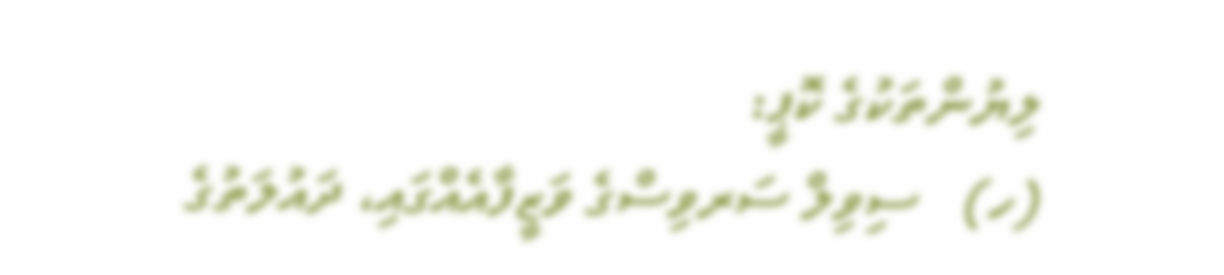ލިޔުންތަކުގެ ކޮޕީ:
(ހ)   ސިވިލް ސަރވިސްގެ ވަޒީފާއެއްގައި، ދައުލަތުގެ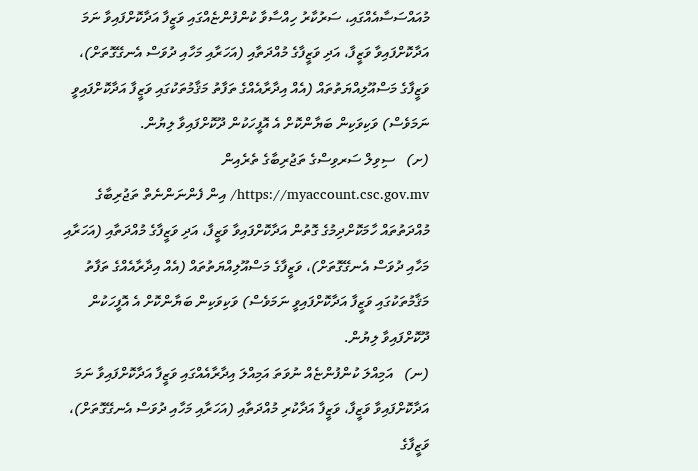މުއައްސަސާއެއްގައި، ސަރުކާރު ހިއްސާވާ ކުންފުންޏެއްގައި ވަޒީފާ އަދާކޮށްފައިވާ ނަމަ އަދާކޮށްފައިވާ ވަޒީފާ، އަދި ވަޒީފާގެ މުއްދަތާއި (އަހަރާއި މަހާއި ދުވަސް އެނގޭގޮތަށް)، ވަޒީފާގެ މަސްއޫލިއްޔަތުތައް (އެއް އިދާރާއެއްގެ ތަފާތު މަޤާމުތަކުގައި ވަޒީފާ އަދާކޮށްފައިވީ ނަމަވެސް) ވަކިވަކިން ބަޔާންކޮށް އެ އޮފީހަކުން ދޫކޮށްފައިވާ ލިޔުން.
(ށ)   ސިވިލް ސަރވިސްގެ ތަޖުރިބާގެ ތެރެއިން https://myaccount.csc.gov.mv/ އިން ފެންނަންނެތް ތަޖުރިބާގެ މުއްދަތުތައް ހާމަކޮށްދިމުގެ ގޮތުން އަދާކޮށްފައިވާ ވަޒީފާ، އަދި ވަޒީފާގެ މުއްދަތާއި (އަހަރާއި މަހާއި ދުވަސް އެނގޭގޮތަށް)، ވަޒީފާގެ މަސްއޫލިއްޔަތުތައް (އެއް އިދާރާއެއްގެ ތަފާތު މަޤާމުތަކުގައި ވަޒީފާ އަދާކޮށްފައިވީ ނަމަވެސް) ވަކިވަކިން ބަޔާންކޮށް އެ އޮފީހަކުން ދޫކޮށްފައިވާ ލިޔުން.
(ނ)   އަމިއްލަ ކުންފުންޏެއް ނުވަތަ އަމިއްލަ އިދާރާއެއްގައި ވަޒީފާ އަދާކޮށްފައިވާ ނަމަ އަދާކޮށްފައިވާ ވަޒީފާ، ވަޒީފާ އަދާކުރި މުއްދަތާއި (އަހަރާއި މަހާއި ދުވަސް އެނގޭގޮތަށް)، ވަޒީފާގެ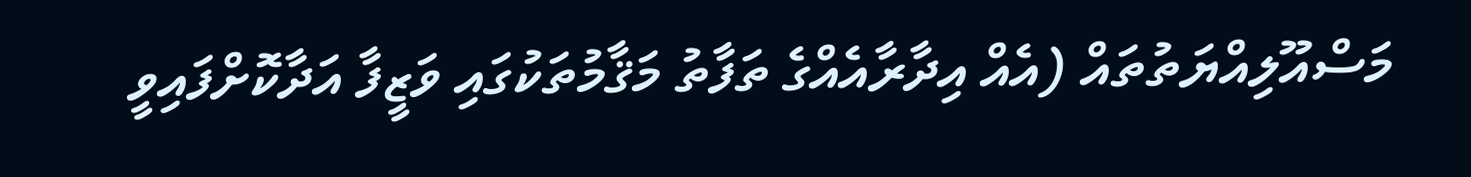މަސްއޫލިއްޔަތުތައް (އެއް އިދާރާއެއްގެ ތަފާތު މަޤާމުތަކުގައި ވަޒީފާ އަދާކޮށްފައިވީ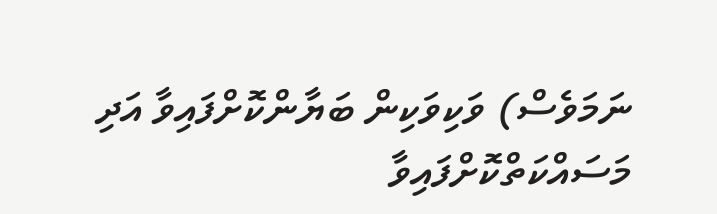ނަމަވެސް) ވަކިވަކިން ބަޔާންކޮށްފައިވާ އަދި މަސައްކަތްކޮށްފައިވާ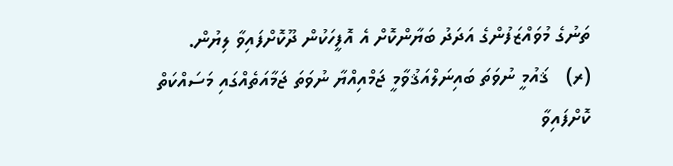ތަނުގެ މުވައްޒަފުންގެ އަދަދު ބަޔާންކޮށް އެ އޮފީހަކުން ދޫކޮށްފައިވާ ލިޔުން.
(ރ)   ޤައުމީ ނުވަތަ ބައިނަލްއަޤުވާމީ ޖަމްއިއްޔާ ނުވަތަ ޖަމާއަތެއްގައި މަސައްކަތް ކޮށްފައިވާ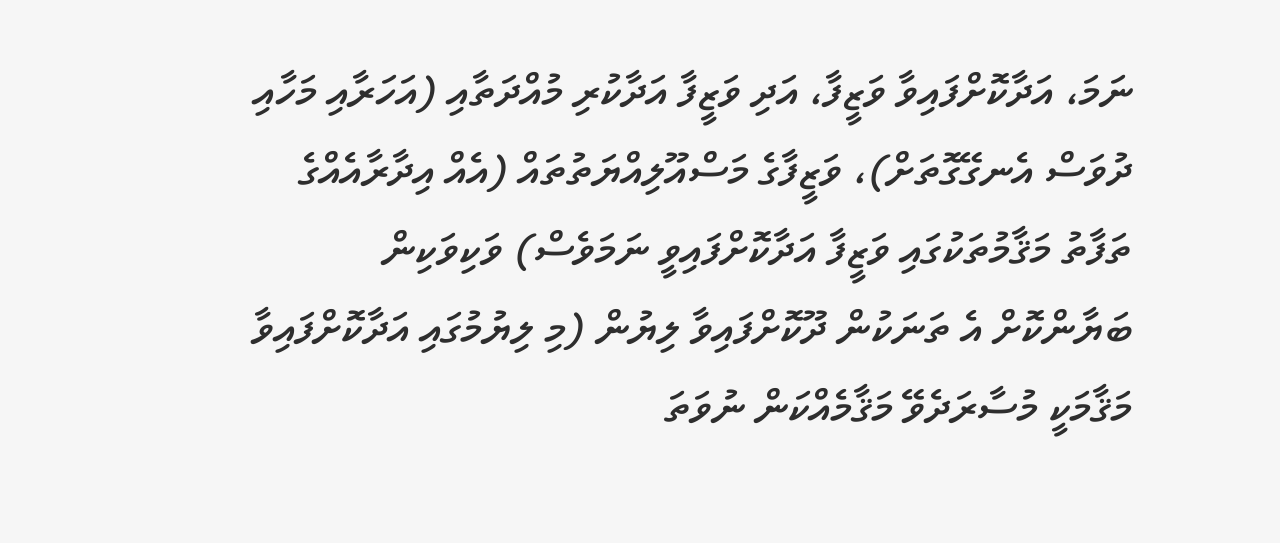ނަމަ، އަދާކޮށްފައިވާ ވަޒީފާ، އަދި ވަޒީފާ އަދާކުރި މުއްދަތާއި (އަހަރާއި މަހާއި ދުވަސް އެނގޭގޮތަށް)، ވަޒީފާގެ މަސްއޫލިއްޔަތުތައް (އެއް އިދާރާއެއްގެ ތަފާތު މަޤާމުތަކުގައި ވަޒީފާ އަދާކޮށްފައިވީ ނަމަވެސް) ވަކިވަކިން ބަޔާންކޮށް އެ ތަނަކުން ދޫކޮށްފައިވާ ލިޔުން (މި ލިޔުމުގައި އަދާކޮށްފައިވާ މަޤާމަކީ މުސާރަދެވޭ މަޤާމެއްކަން ނުވަތަ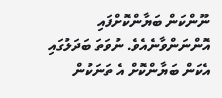ނޫންކަން ބަޔާންކޮށްފައި އޮންނަންވާނެއެވެ. ނުވަތަ ބަދަލުގައި އެކަން ބަޔާންކޮށް އެ ތަނަކުން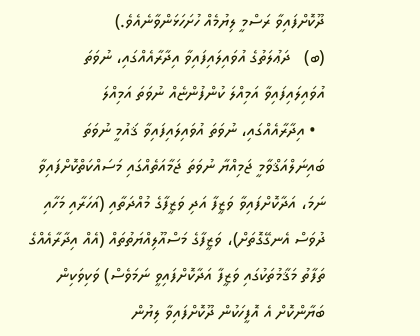ދޫކޮށްފައިވާ ރަސްމީ ލިޔުމެއް ހުށަހަޅަންވާނެއެވެ.)
(ބ)   ދަޢުލަތުގެ އުވައިލައިފައިވާ އިދާރާއެއްގައި، ނުވަތަ އުވައިލައިފައިވާ އަމިއްލަ ކުންފުންޏެއް ނުވަތަ އަމިއްލަ
  • އިދާރާއެއްގައި، ނުވަތަ އުވައިލައިފައިވާ ޤައުމީ ނުވަތަ ބައިނަލްއަޤްވާމީ ޖަމިއްޔާ ނުވަތަ ޖަމާއަތެއްގައި މަސައްކަތްކޮށްފައިވާ ނަމަ، އަދާކޮށްފައިވާ ވަޒީފާ އަދި ވަޒީފާގެ މުއްދަތާއި (އަހަރާއި މަހާއި ދުވަސް އެނގޭގޮތަށް)، ވަޒީފާގެ މަސްއޫލިއްޔަތުތައް (އެއް އިދާރާއެއްގެ ތަފާތު މަޤާމުތަކުގައި ވަޒީފާ އަދާކޮށްފައިވީ ނަމަވެސް) ވަކިވަކިން ބަޔާންކޮށް އެ އޮފީހަކުން ދޫކޮށްފައިވާ ލިޔުން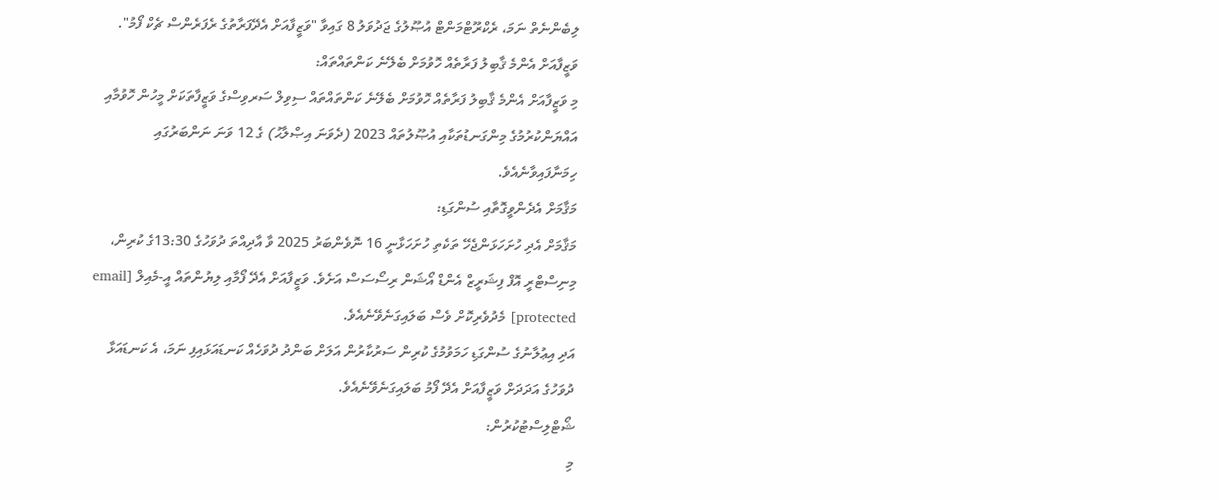ލިބެންނެތް ނަމަ، ރެކްރޫޓްމަންޓް އުޞޫލުގެ ޖަދުވަލު 8 ގައިވާ "ވަޒީފާއަށް އެދޭފަރާތުގެ ރެފަރެންސް ޗެކް ފޯމު".
ވަޒީފާއަށް އެންމެ ޤާބިލު ފަރާތެއް ހޮވުމަށް ބެލޭނެ ކަންތައްތައް:
މި ވަޒީފާއަށް އެންމެ ޤާބިލު ފަރާތެއް ހޮވުމަށް ބެލޭނެ ކަންތައްތައް ސިވިލް ސަރވިސްގެ ވަޒީފާތަކަށް މީހުން ހޮވުމާއި އައްޔަންކުރުމުގެ މިންގަނޑުތަކާއި އުޞޫލުތައް 2023 (ދެވަނަ އިޞްލާޙު) ގެ 12 ވަނަ ނަންބަރުގައި ހިމަނާފައިވާނެއެވެ.
މަޤާމަށް އެދެންވީގޮތާއި ސުންގަޑި:
މަޤާމަށް އެދި ހުށަހަޅަންޖެހޭ ތަކެތި ހުށަހަޅާނީ 16 ނޮވެންބަރު 2025 ވާ އާދިއްތަ ދުވަހުގެ 13:30ގެ ކުރިން، މިނިސްޓްރީ އޮފް ފިޝަރީޒް އެންޑް އޯޝަން ރިސޯސަސް އަށެވެ. ވަޒީފާއަށް އެދޭ ފޯމާއި ލިޔުންތައް އީ-މެއިލް [email protected] މެދުވެރިކޮށް ވެސް ބަލައިގަނެވޭނެއެވެ.
އަދި އިޢުލާނުގެ ސުންގަޑި ހަމަވުމުގެ ކުރިން ސަރުކާރުން އަލަށް ބަންދު ދުވަހެއް ކަނޑައަޅައިފި ނަމަ، އެ ކަނޑައަޅާ ދުވަހުގެ އަދަދަށް ވަޒީފާއަށް އެދޭ ފޯމު ބަލައިގަނެވޭނެއެވެ.
ޝޯޓްލިސްޓުކުރުން:
މި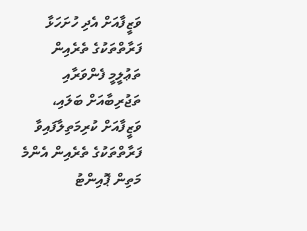ވަޒީފާއަށް އެދި ހުށަހަޅާ ފަރާތްތަކުގެ ތެރެއިން ތަޢުލީމީ ފެންވަރާއި ތަޖުރިބާއަށް ބަލައި، ވަޒީފާއަށް ކުރިމަތިލާފައިވާ ފަރާތްތަކުގެ ތެރެއިން އެންމެ މަތިން ޕޮއިންޓު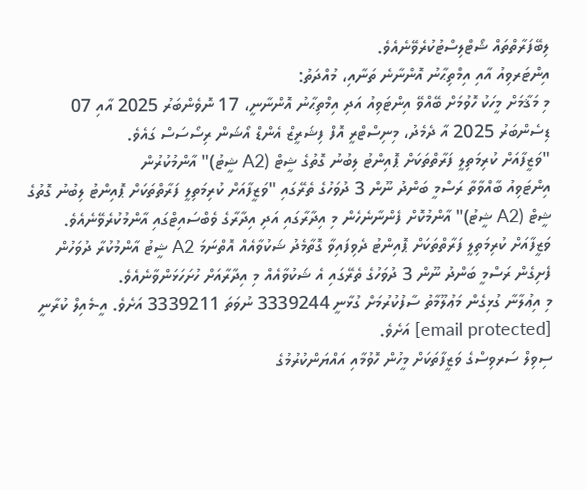ލިބޭފަރާތްތައް ޝޯޓްލިސްޓުކުރެވޭނެއެވެ.
އިންޓަރވިއު އާއި އިމްތިޙާނު އޮންނާނެ ތަނާއި، މުއްދަތު:
މި މަޤާމަށް މީހަކު ހޮވުމަށް ބޭއްވޭ އިންޓަވިއު އަދި އިމްތިޙާނު އޮންނާނީ، 17 ނޮވެންބަރު 2025 އާއި 07 ޑިސެންބަރު 2025 އާ ދެމެދު، މިނިސްޓްރީ އޮފް ފިޝަރީޒް އެންޑް އޯޝަން ރިސޯސަސް ގައެވެ.
"ވަޒީފާއަށް ކުރިމަތިލީ ފަރާތްތަކަށް ޕޮއިންޓު ލިބުނު ގޮތުގެ ޝީޓް (A2 ޝީޓު)" އާންމުކުރުން
އިންޓަވިއު ބާއްވާތާ ރަސްމީ ބަންދު ނޫން 3 ދުވަހުގެ ތެރޭގައި "ވަޒީފާއަށް ކުރިމަތިލީ ފަރާތްތަކަށް ޕޮއިންޓު ލިބުނު ގޮތުގެ ޝީޓް (A2 ޝީޓު)" އާންމުކޮށް ފެންނާނެހެން މި އިދާރާގައި އަދި އިދާރާގެ ވެބްސައިޓްގައި އާންމުކުރެވޭނެއެވެ. ވަޒީފާއަށް ކުރިމަތިލީ ފަރާތްތަކަށް ޕޮއިންޓު ދެވިފައިވާ ގޮތާމެދު ޝަކުވާއެއް އޮތްނަމަ A2 ޝީޓު އާންމުކުރާ ދުވަހުން ފެށިގެން ރަސްމީ ބަންދު ނޫން 3 ދުވަހުގެ ތެރޭގައި އެ ޝަކުވާއެއް މި އިދާރާއަށް ހުށަހަޅަންވާނެއެވެ.
މި އިޢުލާނާ ގުޅިގެން މަޢުލޫމާތު ސާފުކުރުމަށް ގުޅާނީ 3339244 ނުވަތަ 3339211 އަށެވެ. އީ-މެއިލް ކުރާނީ [email protected] އަށެވެ.
ސިވިލް ސަރވިސްގެ ވަޒީފާތަކަށް މީހުން ހޮވުމާއި އައްޔަންކުރުމުގެ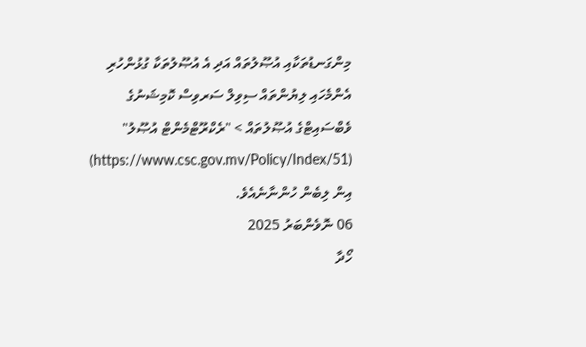މިންގަނޑުތަކާއި އުޞޫލުތައް އަދި އެ އުޞޫލުތަކާ ގުޅުންހުރި އެންމެހައި ލިޔުންތައް ސިވިލް ސަރވިސް ކޮމިޝަނުގެ ވެބްސައިޓްގެ އުޞޫލުތައް > "ރެކްރޫޓްމެންޓް އުޞޫލު" (https://www.csc.gov.mv/Policy/Index/51) އިން ލިބެން ހުންނާނެއެވެ.
06 ނޮވެންބަރު 2025
ހޯދާ